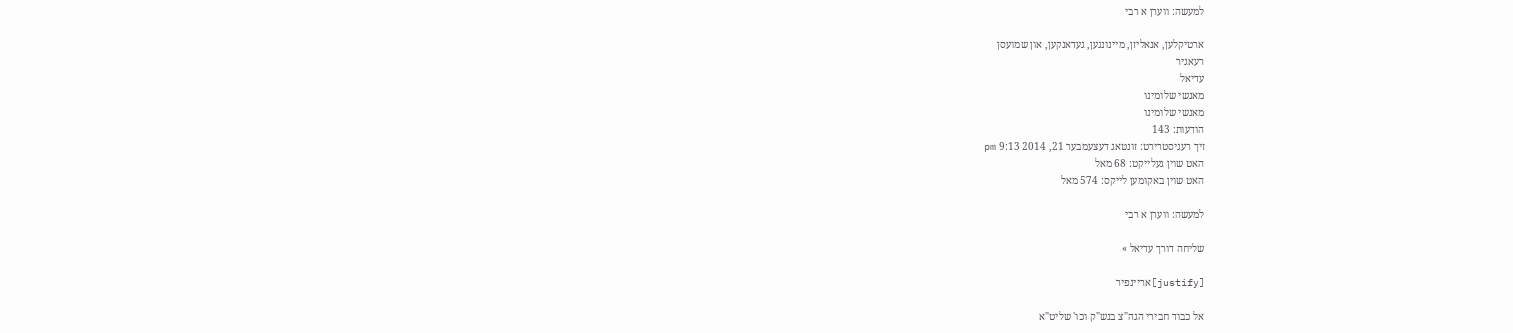למעשה: ווערן א רבי

ארטיקלען, אנאליזן, מיינונגען, געדאנקען, און שמועסן
רעאגיר
עדיאל
מאנשי שלומינו
מאנשי שלומינו
הודעות: 143
זיך רעגיסטרירט: זונטאג דעצעמבער 21, 2014 9:13 pm
האט שוין געלייקט: 68 מאל
האט שוין באקומען לייקס: 574 מאל

למעשה: ווערן א רבי

שליחה דורך עדיאל »

[justify]אריינפיר

אל כבוד חבירי הגה"צ בנש"ק וכו' שליט"א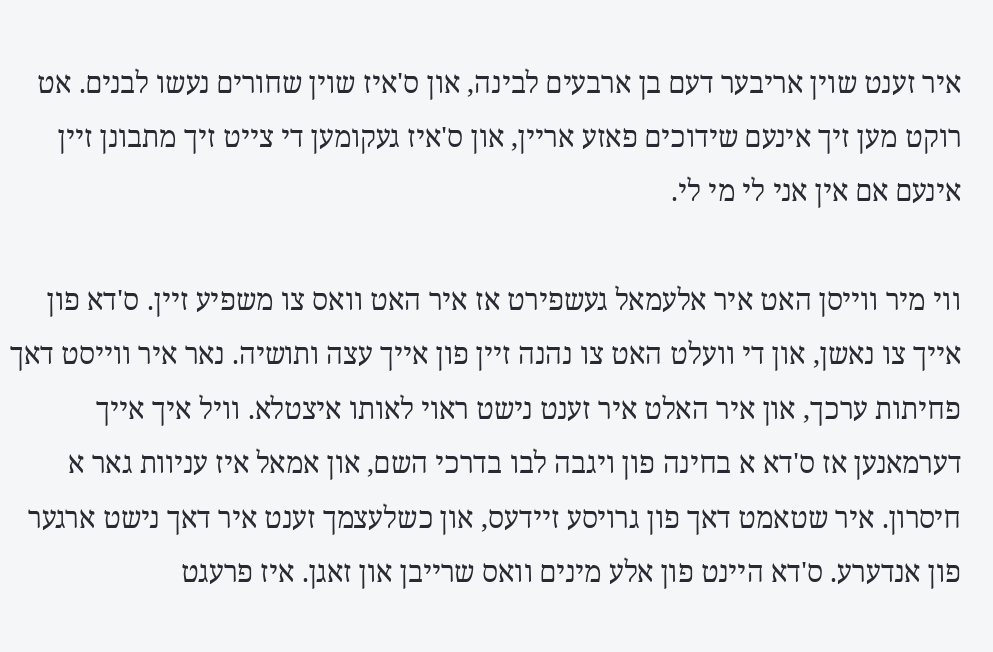איר זענט שוין אריבער דעם בן ארבעים לבינה, און ס'איז שוין שחורים נעשו לבנים. אט רוקט מען זיך אינעם שידוכים פאזע אריין, און ס'איז געקומען די צייט זיך מתבונן זיין אינעם אם אין אני לי מי לי.

ווי מיר ווייסן האט איר אלעמאל געשפירט אז איר האט וואס צו משפיע זיין. ס'דא פון אייך צו נאשן, און די וועלט האט צו נהנה זיין פון אייך עצה ותושיה. נאר איר ווייסט דאך פחיתות ערכך, און איר האלט איר זענט נישט ראוי לאותו איצטלא. וויל איך אייך דערמאנען אז ס'דא א בחינה פון ויגבה לבו בדרכי השם, און אמאל איז עניוות גאר א חיסרון. איר שטאמט דאך פון גרויסע זיידעס, און כשלעצמך זענט איר דאך נישט ארגער פון אנדערע. ס'דא היינט פון אלע מינים וואס שרייבן און זאגן. איז פרעגט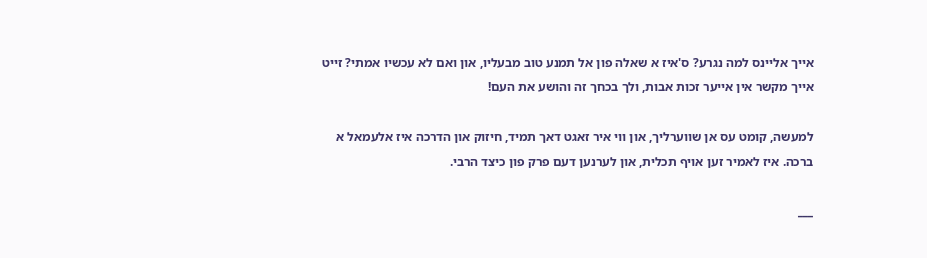אייך אליינס למה נגרע? ס'איז א שאלה פון אל תמנע טוב מבעליו, און ואם לא עכשיו אמתי? זייט אייך מקשר אין אייער זכות אבות, ולך בכחך זה והושע את העם!

למעשה, קומט עס אן שווערליך, און ווי איר זאגט דאך תמיד, חיזוק און הדרכה איז אלעמאל א ברכה. איז לאמיר זען אויף תכלית, און לערנען דעם פרק פון כיצד הרבי.

___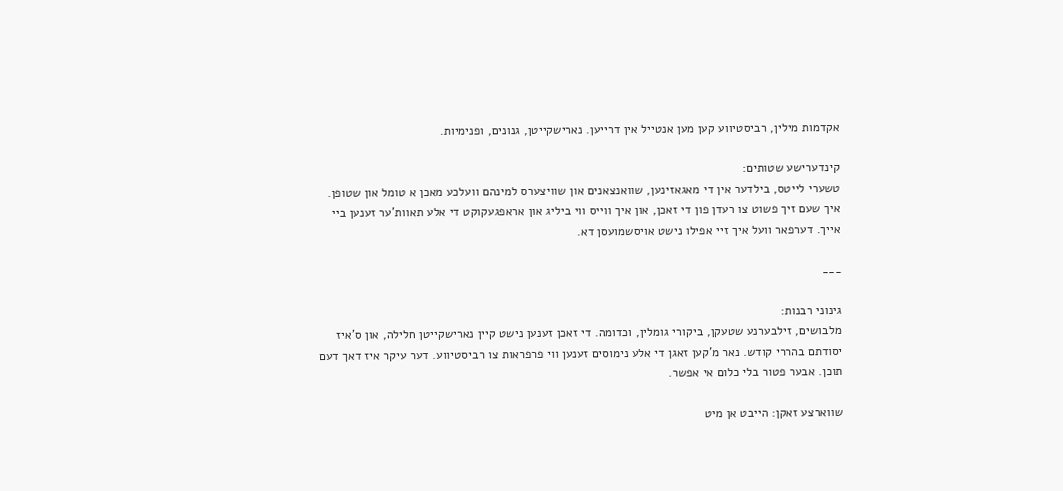אקדמות מילין, רביסטיווע קען מען אנטייל אין דרייען. נארישקייטן, גנונים, ופנימיות.

קינדערישע שטותים:
טשערי לייטס, בילדער אין די מאגאזינען, שוואנצאנים און שוויצערס למינהם וועלכע מאכן א טומל און שטופן. איך שעם זיך פשוט צו רעדן פון די זאכן, און איך ווייס ווי ביליג און אראפגעקוקט די אלע תאוות'ער זענען ביי אייך. דערפאר וועל איך זיי אפילו נישט אויסשמועסן דא.

___

גינוני רבנות:
מלבושים, זילבערנע שטעקן, ביקורי גומלין, וכדומה. די זאכן זענען נישט קיין נארישקייטן חלילה, און ס'איז יסודתם בהררי קודש. נאר מ'קען זאגן די אלע נימוסים זענען ווי פרפראות צו רביסטיווע. דער עיקר איז דאך דעם תוכן. אבער פטור בלי כלום אי אפשר.

שווארצע זאקן: הייבט אן מיט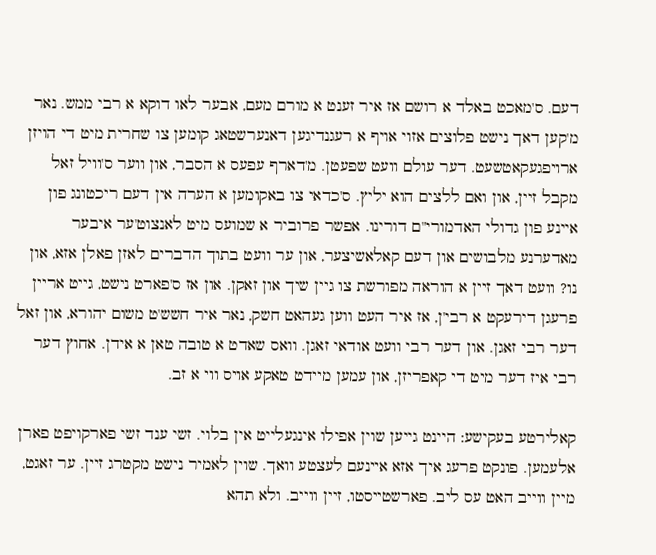דעם. ס'מאכט באלד א רושם אז איר זענט א מורם מעם, אבער לאו דוקא א רבי ממש. נאר מ'קען דאך נישט פלוצים אזוי אויף א רעגנדיגען דאנערשטאג קומען צו שחרית מיט די הויזן ארויפגעקאטשעט. דער עולם וועט שפעטן. מ'דארף עפעס א הסבר, און ווער ס'וויל זאל מקבל זיין, און ואם ללצים הוא יליץ. ס'כדאי צו באקומען א הערה אין דעם ריכטונג פון איינע פון גדולי האדמורי"ם דורינו. אפשר פרוביר א שמועס מיט לאנצוט'ער איבער מאדערנע מלבושים און דעם קאלאשיצער, און ער וועט בתוך הדברים לאזן פאלן אזא, און נו? וועט דאך זיין א הוראה מפורשת צו גיין שיך און זאקן. און אז ס'פארט נישט, גייט אריין פרעגן דירעקט א רבי'ן, אז איר העט ווען געהאט חשק, נאר איר חשש'ט משום יהורא, און זאל דער רבי זאגן. און דער רבי וועט אודאי זאגן. וואס שאדט א טובה טאן א אידן. אחוץ דער רבי איז דער מיט די קאפריזן, און עמען מיידט טאקע אויס ווי א זב.

קאלירטע בעקישע: היינט גייען שוין אפילו אינגעלייט אין בלוי. זשי ענד זשי פארקויפט פארן אלעמען. פונקט פרעג איך אזא איינעם לעצטע וואך. שוין לאמיר נישט מקטרג זיין. ער זאגט, מיין ווייב האט עס ליב. פארשטייסטו, זיין ווייב. ולא תהא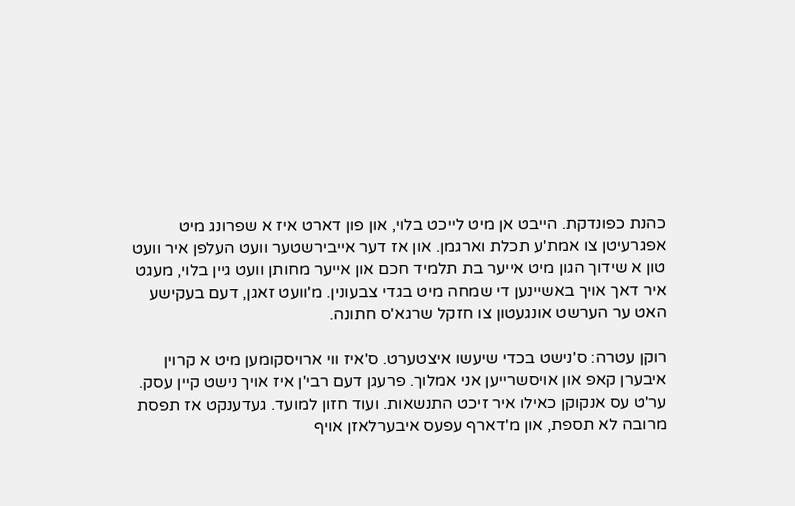כהנת כפונדקת. הייבט אן מיט לייכט בלוי, און פון דארט איז א שפרונג מיט אפגרעיטן צו אמת'ע תכלת וארגמן. און אז דער אייבירשטער וועט העלפן איר וועט טון א שידוך הגון מיט אייער בת תלמיד חכם און אייער מחותן וועט גיין בלוי, מעגט איר דאך אויך באשיינען די שמחה מיט בגדי צבעונין. מ'וועט זאגן, דעם בעקישע האט ער הערשט אונגעטון צו חזקל שרגא'ס חתונה.

רוקן עטרה: ס'נישט בכדי שיעשו איצטערט. ס'איז ווי ארויסקומען מיט א קרוין איבערן קאפ און אויסשרייען אני אמלוך. פרעגן דעם רבי'ן איז אויך נישט קיין עסק. ער'ט עס אנקוקן כאילו איר זיכט התנשאות. ועוד חזון למועד. געדענקט אז תפסת מרובה לא תספת, און מ'דארף עפעס איבערלאזן אויף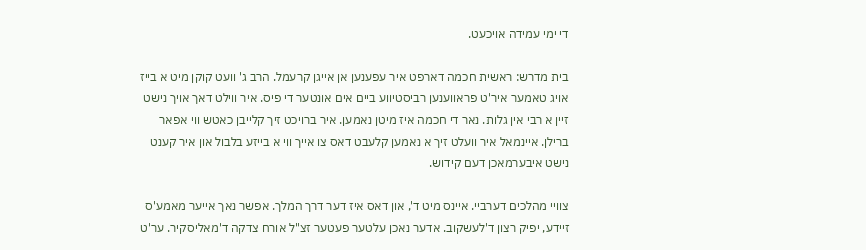די ימי עמידה אויכעט.

בית מדרש: ראשית חכמה דארפט איר עפענען אן אייגן קרעמל. הרב ג' וועט קוקן מיט א בייז אויג טאמער איר'ט פראווענען רביסטיווע ביים אים אונטער די פיס. איר ווילט דאך אויך נישט זיין א רבי אין גלות. נאר די חכמה איז מיטן נאמען. איר ברויכט זיך קלייבן כאטש ווי אפאר ברילן. איינמאל איר וועלט זיך א נאמען קלעבט דאס צו אייך ווי א בייזע בלבול און איר קענט נישט איבערמאכן דעם קידוש.

צוויי מהלכים דערביי. איינס מיט ד', און דאס איז דער דרך המלך. אפשר נאך אייער מאמע'ס זיידע, יפיק רצון ד'לעשקוב. אדער נאכן עלטער פעטער זצ"ל אורח צדקה ד'מאליסקיר. ער'ט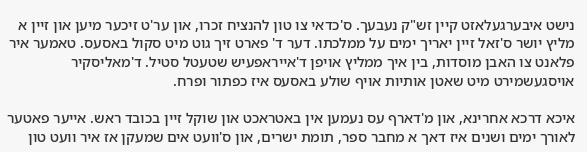נישט איבערגעלאזט קיין זש"ק נעבעך. ס'כדאי צו טון להנציח זכרו, און ער'ט זיכער מיען און זיין א מליץ יושר ס'זאל זיין יאריך ימים על ממלכתו. דער ד' פארט זיך גוט מיט סקול באסעס. טאמער איר פלאנט צו האבן מוסדות, בין איך ממליץ אויפן ד'אייראפעיש שטעטל סטיל. ד'מאליסקיר אויסגעשמירט מיט שאטן אותיות אויף שולע באסעס איז כפתור ופרח.

איכא דרכא אחרינא, און מ'דארף עס נעמען אין באטראכט און שוקל זיין בכובד ראש. אייער פאטער לאורך ימים ושנים איז דאך א מחבר ספר, תומת ישרים, און ס'וועט אים שמעקן אז איר וועט טון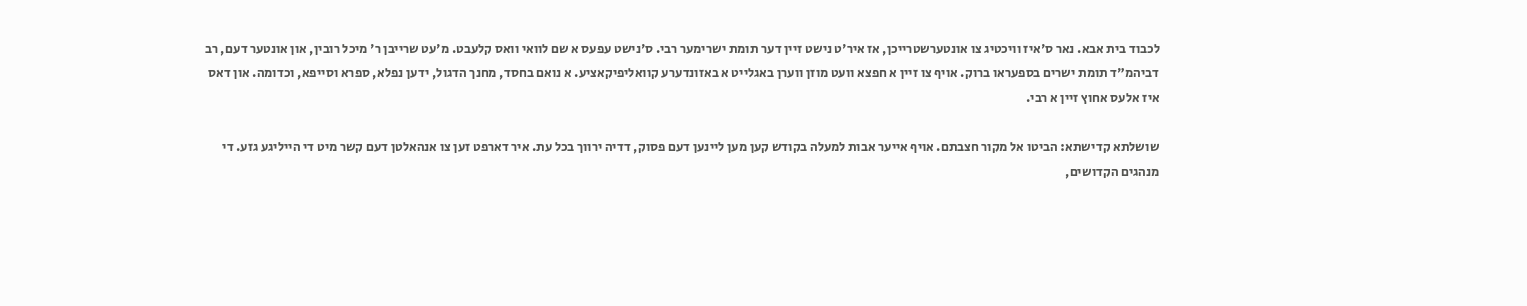לכבוד בית אבא. נאר ס'איז וויכטיג צו אונטערשטרייכן, אז איר'ט נישט זיין דער תומת ישרימער רבי. ס'נישט עפעס א שם לוואי וואס קלעבט. מ'עט שרייבן ר' מיכל רובין, און אונטער דעם, רב דביהמ"ד תומת ישרים בספעראו ברוק. אויף צו זיין א חפצא וועט מוזן ווערן באגלייט א באזונדערע קוואליפיקאציע. א נואם בחסד, מחנך הדגול, ידען נפלא, ספרא וסייפא, וכדומה. און דאס איז אלעס אחוץ זיין א רבי.

שושלתא קדישתא: הביטו אל מקור חצבתם. אויף אייער אבות למעלה בקודש קען מען ליינען דעם פסוק, דדיה ירווך בכל עת. איר דארפט זען צו אנהאלטן דעם קשר מיט די הייליגע גזע. די מנהגים הקדושים,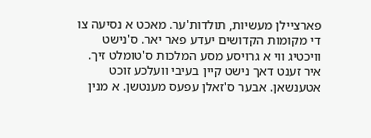פארציילן מעשיות, תולדות'ער. מאכט א נסיעה צו די מקומות הקדושים יעדע פאר יאר. ס'נישט וויכטיג ווי א גרויסע מסע המלכות ס'טומלט זיך. איר זענט דאך נישט קיין בעיבי וועלכע זוכט אטענשאן. אבער ס'זאלן עפעס מענטשן. א מנין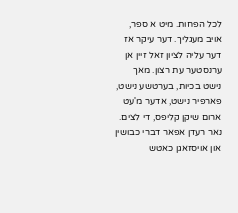לכל הפחות. מיט א ספר, אויב מעגליך. דער עיקר אז דער עליה לציון זאל זיין אן ערנסטער עת רצון. מאך נישט בכיות, בערטשע נישט, פארפיר נישט, אדער מ'עט ארום שיקן קליפס, די לצים. נאר רעדן אפאר דברי כבושין און אויסזאגן כאטש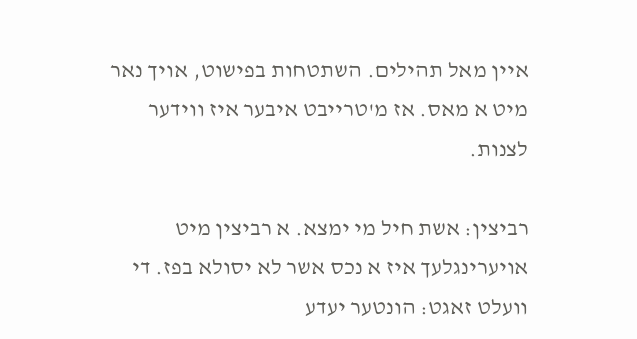איין מאל תהילים. השתטחות בפישוט, אויך נאר מיט א מאס. אז מ'טרייבט איבער איז ווידער לצנות.

רביצין: אשת חיל מי ימצא. א רביצין מיט אויערינגלעך איז א נכס אשר לא יסולא בפז. די וועלט זאגט: הונטער יעדע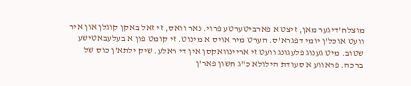מוצלח'דיגער מאן, זיצט א פארביטערטע פרוי. נאר וואס, זי זאל באקן קוגלן און איר וועט אוכל'ן יומי דפגרא'ס. הערט מיר אויס א מינוט. זי קומט פון א בעלעבאטישע שטוב. מיט גענוג פלעגונג וועט זי אריינוואקסן אין די ראלע. שיק ילתא'ן כוס של ברכה. פראווע א סעודת הילולא כ"ג חשון פאר'ן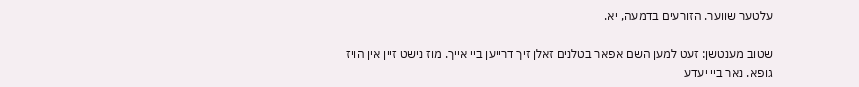עלטער שווער. הזורעים בדמעה, יא.

שטוב מענטשן: זעט למען השם אפאר בטלנים זאלן זיך דרייען ביי אייך. מוז נישט זיין אין הויז גופא. נאר ביי יעדע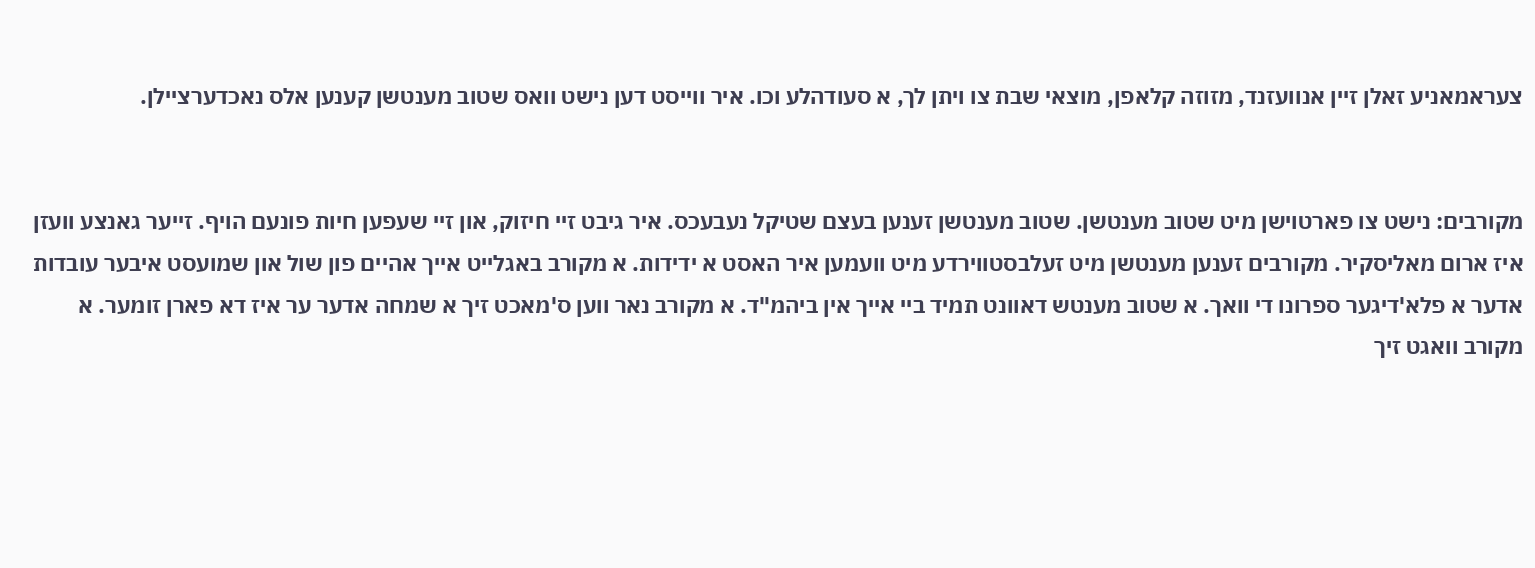צעראמאניע זאלן זיין אנוועזנד, מזוזה קלאפן, מוצאי שבת צו ויתן לך, א סעודהלע וכו. איר ווייסט דען נישט וואס שטוב מענטשן קענען אלס נאכדערציילן.


מקורבים: נישט צו פארטוישן מיט שטוב מענטשן. שטוב מענטשן זענען בעצם שטיקל נעבעכס. איר גיבט זיי חיזוק, און זיי שעפען חיות פונעם הויף. זייער גאנצע וועזן איז ארום מאליסקיר. מקורבים זענען מענטשן מיט זעלבסטווירדע מיט וועמען איר האסט א ידידות. א מקורב באגלייט אייך אהיים פון שול און שמועסט איבער עובדות אדער א פלא'דיגער ספרונו די וואך. א שטוב מענטש דאוונט תמיד ביי אייך אין ביהמ"ד. א מקורב נאר ווען ס'מאכט זיך א שמחה אדער ער איז דא פארן זומער. א מקורב וואגט זיך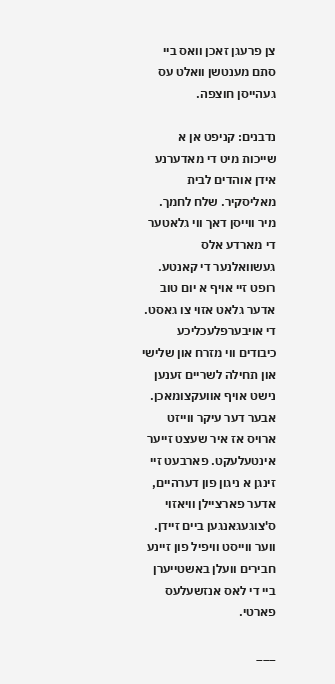צן פרעגן זאכן וואס ביי סתם מענטשן וואלט עס געהייסן חוצפה.

נדבנים: קניפט אן א שייכות מיט די מאדערנע אידן אוהדים לבית מאליסקיר. שלח לחמך. מיר ווייסן דאך ווי גלאטער די מארדע אלס געשוואלנער די קאנטע. רופט זיי אויף א יום טוב אדער גלאט אזוי צו גאסט. די אויבערפלעכליכע כיבודים ווי מזרח און שלישי און תחילה לשריים זענען נישט אויף אוועקצומאכן. אבער דער עיקר ווייזט ארויס אז איר שעצט זייער אינטעלעקט. פארבעט זיי זינגן א ניגון פון דערהיים, אדער פארציילן וויאזוי ס'צוגעגאנגען ביים זיידן. ווער ווייסט וויפיל פון זיינע חבירים וועלן באשטייערן ביי די לאס אנזשעלעס פארטי.

___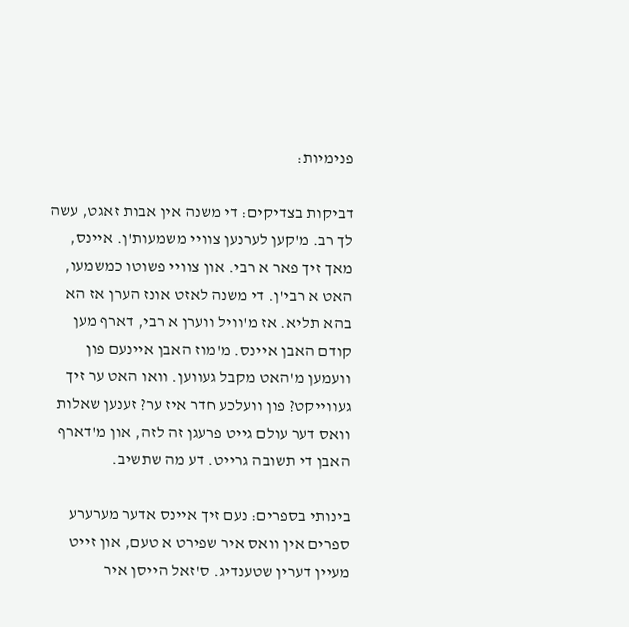פנימיות:

דביקות בצדיקים: די משנה אין אבות זאגט, עשה לך רב. מ'קען לערנען צוויי משמעות'ן. איינס, מאך זיך פאר א רבי. און צוויי פשוטו כמשמעו, האט א רבי'ן. די משנה לאזט אונז הערן אז הא בהא תליא. אז מ'וויל ווערן א רבי, דארף מען קודם האבן איינס. מ'מוז האבן איינעם פון וועמען מ'האט מקבל געווען. וואו האט ער זיך געווייקט? פון וועלכע חדר איז ער? זענען שאלות וואס דער עולם גייט פרעגן זה לזה, און מ'דארף האבן די תשובה גרייט. דע מה שתשיב.

בינותי בספרים: נעם זיך איינס אדער מערערע ספרים אין וואס איר שפירט א טעם, און זייט מעיין דערין שטענדיג. ס'זאל הייסן איר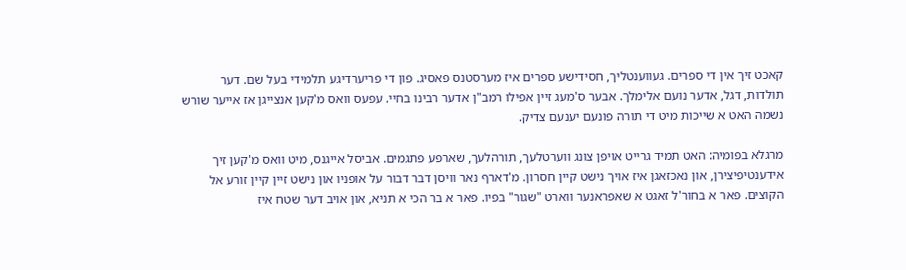קאכט זיך אין די ספרים. געווענטליך, חסידישע ספרים איז מערסטנס פאסיג. פון די פריערדיגע תלמידי בעל שם. דער תולדות, דגל, אדער נועם אלימלך. אבער ס'מעג זיין אפילו רמב"ן אדער רבינו בחיי. עפעס וואס מ'קען אנצייגן אז אייער שורש נשמה האט א שייכות מיט די תורה פונעם יענעם צדיק.

מרגלא בפומיה: האט תמיד גרייט אויפן צונג ווערטלעך, תורהלעך, שארפע פתגמים. אביסל אייגנס, מיט וואס מ'קען זיך אידענטיפיצירן, און נאכזאגן איז אויך נישט קיין חסרון. מ'דארף נאר וויסן דבר דבור על אופניו און נישט זיין קיין זורע אל הקוצים. פאר א בחור'ל זאגט א שאפראנער ווארט "שגור" בפיו. פאר א בר הכי א תניא, און אויב דער שטח איז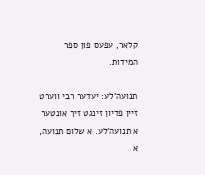קלאר, עפעס פון ספר המידות.

תנועה'לע: יעדער רבי ווערט זיין פדיון זינגט זיך אונטער א תנועה'לע. א שלום תנועה, א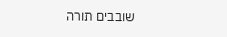שובבים תורה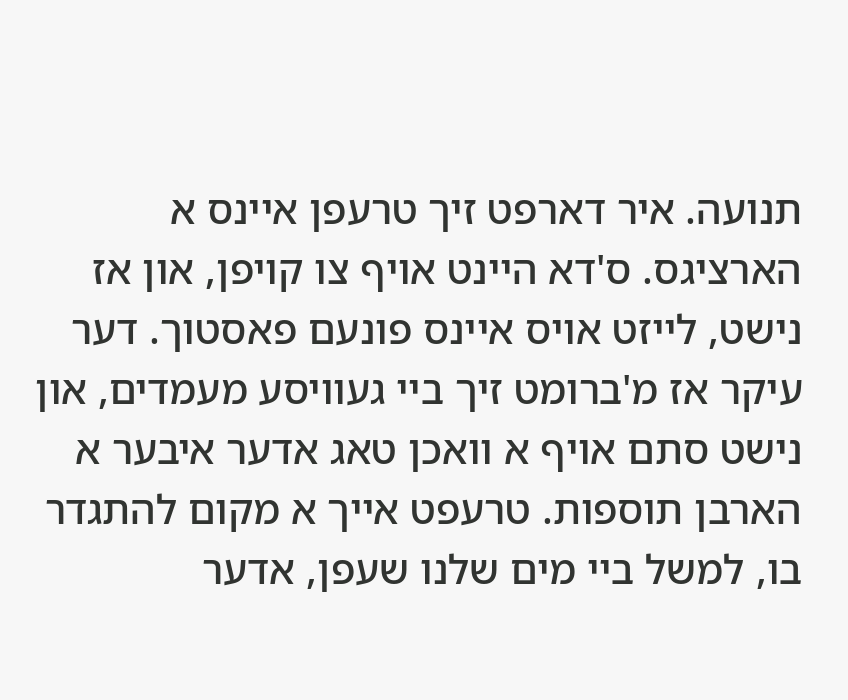תנועה. איר דארפט זיך טרעפן איינס א הארציגס. ס'דא היינט אויף צו קויפן, און אז נישט, לייזט אויס איינס פונעם פאסטוך. דער עיקר אז מ'ברומט זיך ביי געוויסע מעמדים, און נישט סתם אויף א וואכן טאג אדער איבער א הארבן תוספות. טרעפט אייך א מקום להתגדר בו, למשל ביי מים שלנו שעפן, אדער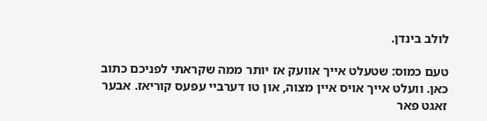לולב בינדן.

טעם כמוס: שטעלט אייך אוועק אז יותר ממה שקראתי לפניכם כתוב כאן. וועלט אייך אויס איין מצוה, און טו דערביי עפעס קוריאז. אבער זאגט פאר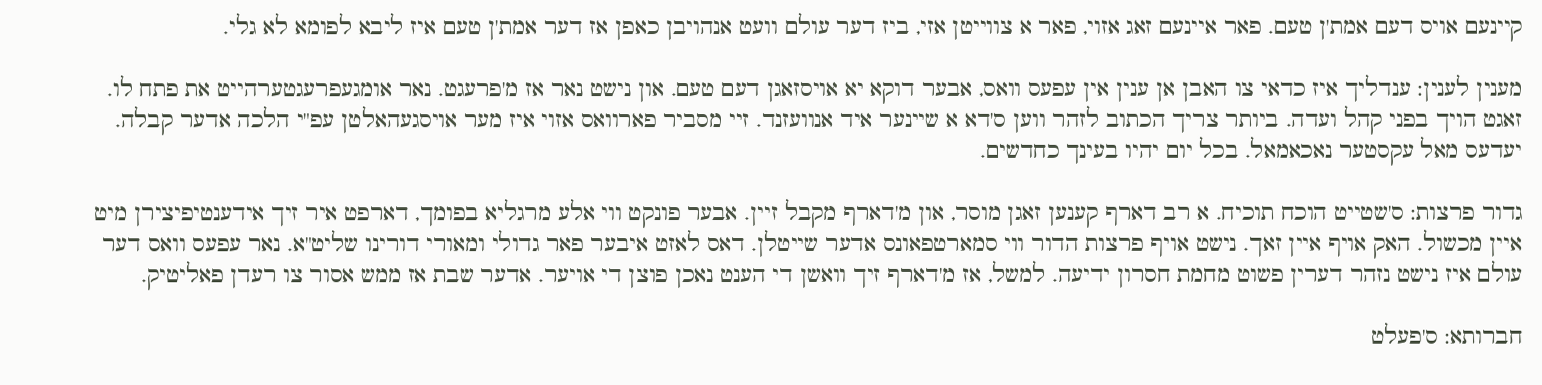קיינעם אויס דעם אמת'ן טעם. פאר איינעם זאג אזוי, פאר א צווייטן אזי, ביז דער עולם וועט אנהויבן כאפן אז דער אמת'ן טעם איז ליבא לפומא לא גלי.

מענין לענין: ענדליך איז כדאי צו האבן אן ענין אין עפעס וואס, אבער דוקא יא אויסזאגן דעם טעם. און נישט נאר אז מ'פרעגט. נאר אומגעפרעגטערהייט את פתח לו. זאגט הויך בפני קהל ועדה. ביותר צריך הכתוב לזהר ווען ס'דא א שיינער איד אנוועזנד. זיי מסביר פארוואס אזוי איז מער אויסגעהאלטן עפ"י הלכה אדער קבלה. יעדעס מאל עקסטער נאכאמאל. בכל יום יהיו בעינך כחדשים.

גדור פרצות: ס'שטייט הוכח תוכיח. א רב דארף קענען זאגן מוסר, און מ'דארף מקבל זיין. אבער פונקט ווי אלע מרגליא בפומך, דארפט איר זיך אידענטיפיצירן מיט איין מכשול. האק אויף איין זאך. נישט אויף פרצות הדור ווי סמארטפאונס אדער שייטלן. דאס לאזט איבער פאר גדולי ומאורי דורינו שליט"א. נאר עפעס וואס דער עולם איז נישט נזהר דערין פשוט מחמת חסרון ידיעה. למשל, אז מ'דארף זיך וואשן די הענט נאכן פוצן די אויער. אדער שבת אז ממש אסור צו רעדן פאליטיק.

חברותא: ס'פעלט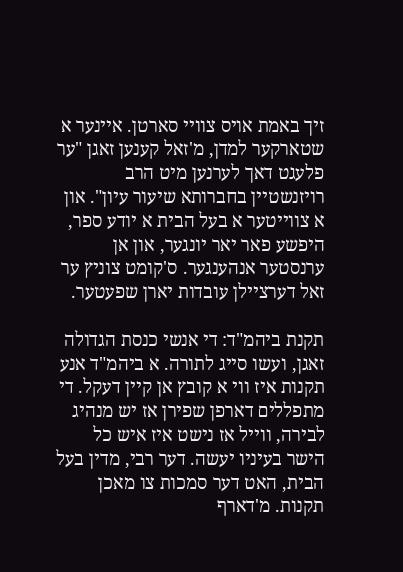זיך באמת אויס צוויי סארטן. איינער א שטארקער למדן, מ'זאל קענען זאגן "ער פלעגט דאך לערנען מיט הרב רויזנשטיין בחברותא שיעור עיון". און א צווייטער א בעל הבית א יודע ספר, היפשע פאר יאר יונגער, און אן ערנסטער אנהענגער. ס'קומט צוניץ ער זאל דערציילן עובדות יארן שפעטער.

תקנת ביהמ"ד: די אנשי כנסת הגדולה זאגן, ועשו סייג לתורה. א ביהמ"ד אנע תקנות איז ווי א קובץ אן קיין דעקל. די מתפללים דארפן שפירן אז יש מנהיג לבירה, ווייל אז נישט איז איש כל הישר בעיניו יעשה. דער רבי, מדין בעל הבית, האט דער סמכות צו מאכן תקנות. מ'דארף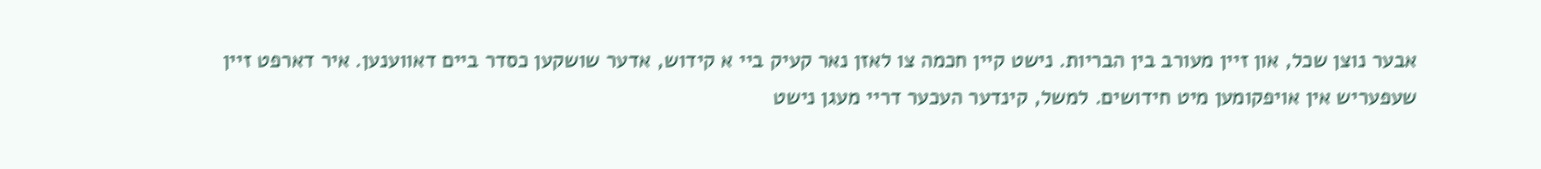אבער נוצן שכל, און זיין מעורב בין הבריות. נישט קיין חכמה צו לאזן נאר קעיק ביי א קידוש, אדער שושקען כסדר ביים דאווענען. איר דארפט זיין שעפעריש אין אויפקומען מיט חידושים. למשל, קינדער העכער דריי מעגן נישט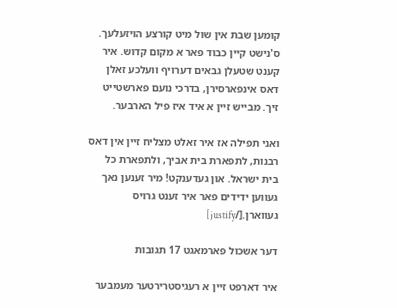קומען שבת אין שול מיט קורצע הויזעלעך. ס'נישט קיין כבוד פאר א מקום קדוש. איר קענט שטעלן גבאים דערויף וועלכע זאלן דאס אינפארסירן, בדרכי נועם פארשטייט זיך. מבייש זיין א איד איז פיל הארבער.

ואני תפילה אז איר זאלט מצליח זיין אין דאס רבנות, לתפארת בית אביך, ולתפארת כל בית ישראל. און געדענקט! מיר זענען נאך געווען ידידים פאר איר זענט גרויס געווארן.[/justify]

דער אשכול פארמאגט 17 תגובות

איר דארפט זיין א רעגיסטרירטער מעמבער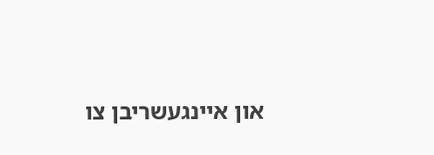און איינגעשריבן צו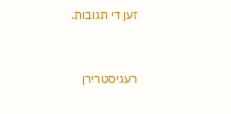זען די תגובות.


רעגיסטרירן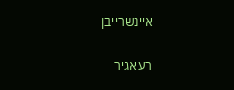איינשרייבן

רעאגיר